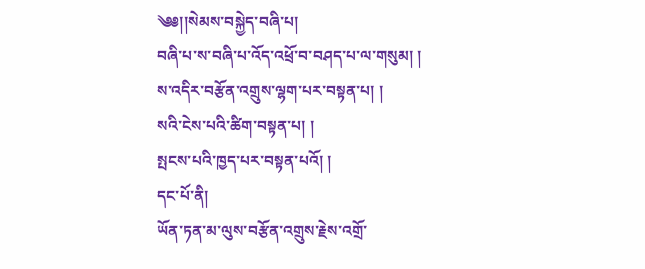༄༅།།སེམས་བསྐྱེད་བཞི་པ།
བཞི་པ་ས་བཞི་པ་འོད་འཕྲོ་བ་བཤད་པ་ལ་གསུམ། །
ས་འདིར་བརྩོན་འགྲུས་ལྷག་པར་བསྟན་པ། །
སའི་ངེས་པའི་ཚིག་བསྟན་པ། །
སྤངས་པའི་ཁྱད་པར་བསྟན་པའོ། །
དང་པོ་ནི།
ཡོན་ཏན་མ་ལུས་བརྩོན་འགྲུས་རྗེས་འགྲོ་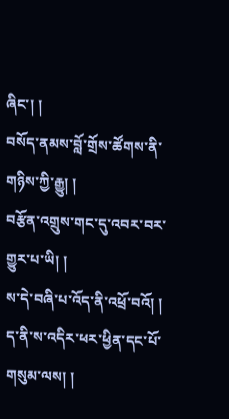ཞིང་། །
བསོད་ནམས་བློ་གྲོས་ཚོགས་ནི་གཉིས་ཀྱི་རྒྱུ། །
བརྩོན་འགྲུས་གང་དུ་འབར་བར་གྱུར་པ་ཡི། །
ས་དེ་བཞི་པ་འོད་ནི་འཕྲོ་བའོ། །
ད་ནི་ས་འདིར་ཕར་ཕྱིན་དང་པོ་གསུམ་ལས། །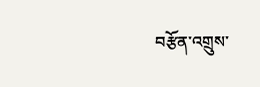བརྩོན་འགྲུས་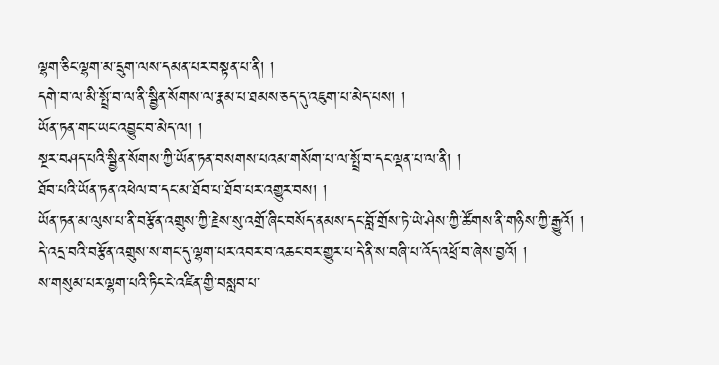ལྷག་ཅིང་ལྷག་མ་དྲུག་ལས་དམན་པར་བསྟན་པ་ནི། །
དགེ་བ་ལ་མི་སྤྲོ་བ་ལ་ནི་སྦྱིན་སོགས་ལ་རྣམ་པ་ཐམས་ཅད་དུ་འཇུག་པ་མེད་པས། །
ཡོན་ཏན་གང་ཡང་འབྱུང་བ་མེད་ལ། །
སྔར་བཤད་པའི་སྦྱིན་སོགས་ཀྱི་ཡོན་ཏན་བསགས་པའམ་གསོག་པ་ལ་སྤྲོ་བ་དང་ལྡན་པ་ལ་ནི། །
ཐོབ་པའི་ཡོན་ཏན་འཕེལ་བ་དང་མ་ཐོབ་པ་ཐོབ་པར་འགྱུར་བས། །
ཡོན་ཏན་མ་ལུས་པ་ནི་བརྩོན་འགྲུས་ཀྱི་རྗེས་སུ་འགྲོ་ཞིང་བསོད་ནམས་དང་བློ་གྲོས་ཏེ་ཡེ་ཤེས་ཀྱི་ཚོགས་ནི་གཉིས་ཀྱི་རྒྱུའོ། །
དེ་འདྲ་བའི་བརྩོན་འགྲུས་ས་གང་དུ་ལྷག་པར་འབར་བ་འཆང་བར་གྱུར་པ་དེ་ནི་ས་བཞི་པ་འོད་འཕྲོ་བ་ཞེས་བྱའོ། །
ས་གསུམ་པར་ལྷག་པའི་ཏིང་ངེ་འཛིན་གྱི་བསླབ་པ་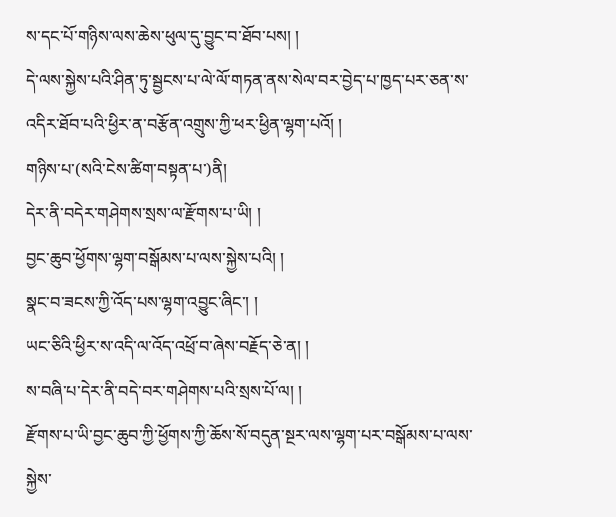ས་དང་པོ་གཉིས་ལས་ཆེས་ཕུལ་དུ་བྱུང་བ་ཐོབ་པས། །
དེ་ལས་སྐྱེས་པའི་ཤིན་ཏུ་སྦྱངས་པ་ལེ་ལོ་གཏན་ནས་སེལ་བར་བྱེད་པ་ཁྱད་པར་ཅན་ས་འདིར་ཐོབ་པའི་ཕྱིར་ན་བརྩོན་འགྲུས་ཀྱི་ཕར་ཕྱིན་ལྷག་པའོ། །
གཉིས་པ་(སའི་ངེས་ཚིག་བསྟན་པ་)ནི།
དེར་ནི་བདེར་གཤེགས་སྲས་ལ་རྫོགས་པ་ཡི། །
བྱང་ཆུབ་ཕྱོགས་ལྷག་བསྒོམས་པ་ལས་སྐྱེས་པའི། །
སྣང་བ་ཟངས་ཀྱི་འོད་པས་ལྷག་འབྱུང་ཞིང་། །
ཡང་ཅིའི་ཕྱིར་ས་འདི་ལ་འོད་འཕྲོ་བ་ཞེས་བརྗོད་ཅེ་ན། །
ས་བཞི་པ་དེར་ནི་བདེ་བར་གཤེགས་པའི་སྲས་པོ་ལ། །
རྫོགས་པ་ཡི་བྱང་ཆུབ་ཀྱི་ཕྱོགས་ཀྱི་ཆོས་སོ་བདུན་སྔར་ལས་ལྷག་པར་བསྒོམས་པ་ལས་སྐྱེས་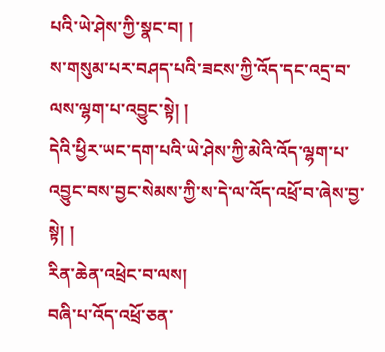པའི་ཡེ་ཤེས་ཀྱི་སྣང་བ། །
ས་གསུམ་པར་བཤད་པའི་ཟངས་ཀྱི་འོད་དང་འདྲ་བ་ལས་ལྷག་པ་འབྱུང་སྟེ། །
དེའི་ཕྱིར་ཡང་དག་པའི་ཡེ་ཤེས་ཀྱི་མེའི་འོད་ལྷག་པ་འབྱུང་བས་བྱང་སེམས་ཀྱི་ས་དེ་ལ་འོད་འཕྲོ་བ་ཞེས་བྱ་སྟེ། །
རིན་ཆེན་འཕྲེང་བ་ལས།
བཞི་པ་འོད་འཕྲོ་ཅན་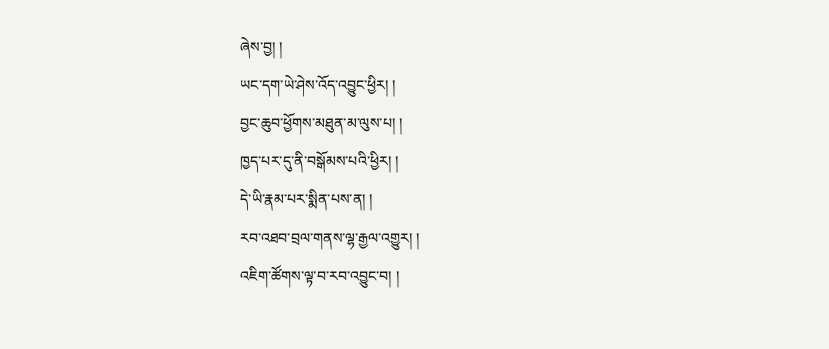ཞེས་བྱ། །
ཡང་དག་ཡེ་ཤེས་འོད་འབྱུང་ཕྱིར། །
བྱང་ཆུབ་ཕྱོགས་མཐུན་མ་ལུས་པ། །
ཁྱད་པར་དུ་ནི་བསྒོམས་པའི་ཕྱིར། །
དེ་ཡི་རྣམ་པར་སྨིན་པས་ན། །
རབ་འཐབ་བྲལ་གནས་ལྷ་རྒྱལ་འགྱུར། །
འཇིག་ཚོགས་ལྟ་བ་རབ་འབྱུང་བ། །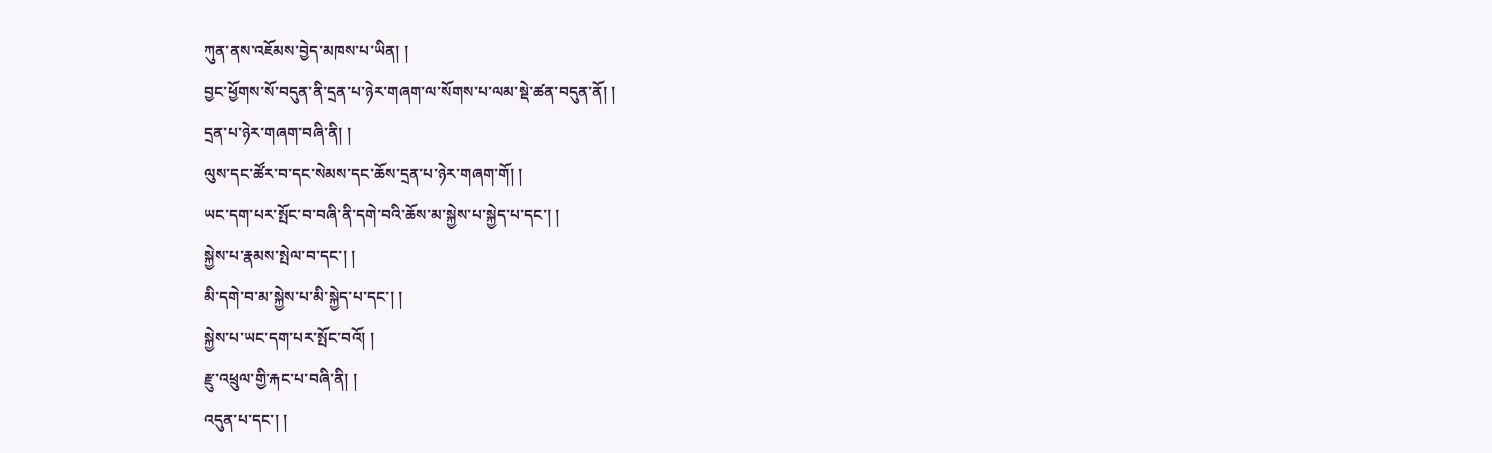ཀུན་ནས་འཇོམས་བྱེད་མཁས་པ་ཡིན། །
བྱང་ཕྱོགས་སོ་བདུན་ནི་དྲན་པ་ཉེར་གཞག་ལ་སོགས་པ་ལམ་སྡེ་ཚན་བདུན་ནོ། །
དྲན་པ་ཉེར་གཞག་བཞི་ནི། །
ལུས་དང་ཚོར་བ་དང་སེམས་དང་ཆོས་དྲན་པ་ཉེར་གཞག་གོ། །
ཡང་དག་པར་སྤོང་བ་བཞི་ནི་དགེ་བའི་ཆོས་མ་སྐྱེས་པ་སྐྱེད་པ་དང་། །
སྐྱེས་པ་རྣམས་སྤེལ་བ་དང་། །
མི་དགེ་བ་མ་སྐྱེས་པ་མི་སྐྱེད་པ་དང་། །
སྐྱེས་པ་ཡང་དག་པར་སྤོང་བའོ། །
རྫུ་འཕྲུལ་གྱི་རྐང་པ་བཞི་ནི། །
འདུན་པ་དང་། །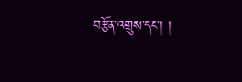བརྩོན་འགྲུས་དང་། །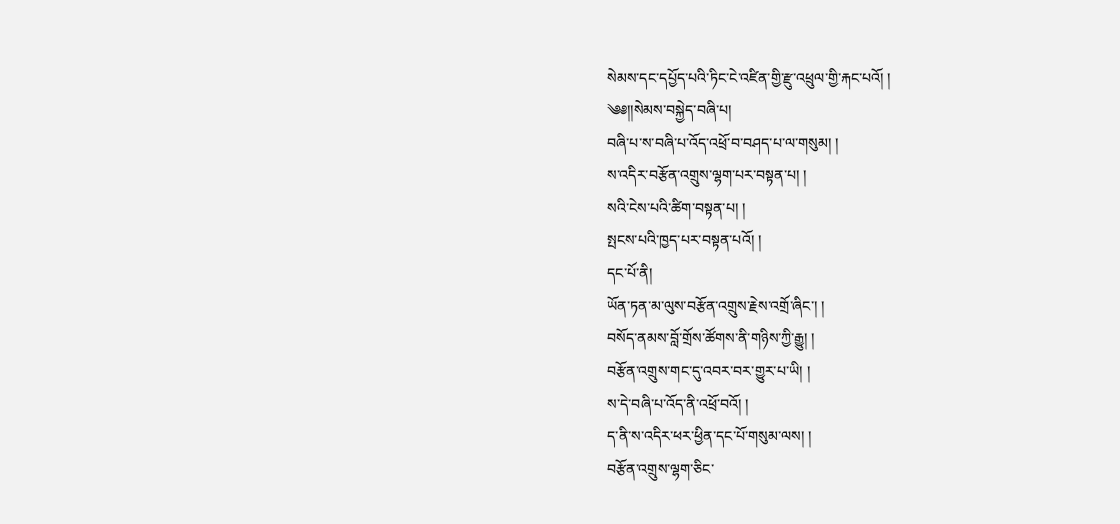སེམས་དང་དཔྱོད་པའི་ཏིང་ངེ་འཛིན་གྱི་རྫུ་འཕྲུལ་གྱི་རྐང་པའོ། །
༄༅།།སེམས་བསྐྱེད་བཞི་པ།
བཞི་པ་ས་བཞི་པ་འོད་འཕྲོ་བ་བཤད་པ་ལ་གསུམ། །
ས་འདིར་བརྩོན་འགྲུས་ལྷག་པར་བསྟན་པ། །
སའི་ངེས་པའི་ཚིག་བསྟན་པ། །
སྤངས་པའི་ཁྱད་པར་བསྟན་པའོ། །
དང་པོ་ནི།
ཡོན་ཏན་མ་ལུས་བརྩོན་འགྲུས་རྗེས་འགྲོ་ཞིང་། །
བསོད་ནམས་བློ་གྲོས་ཚོགས་ནི་གཉིས་ཀྱི་རྒྱུ། །
བརྩོན་འགྲུས་གང་དུ་འབར་བར་གྱུར་པ་ཡི། །
ས་དེ་བཞི་པ་འོད་ནི་འཕྲོ་བའོ། །
ད་ནི་ས་འདིར་ཕར་ཕྱིན་དང་པོ་གསུམ་ལས། །
བརྩོན་འགྲུས་ལྷག་ཅིང་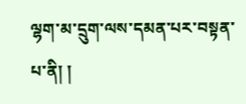ལྷག་མ་དྲུག་ལས་དམན་པར་བསྟན་པ་ནི། །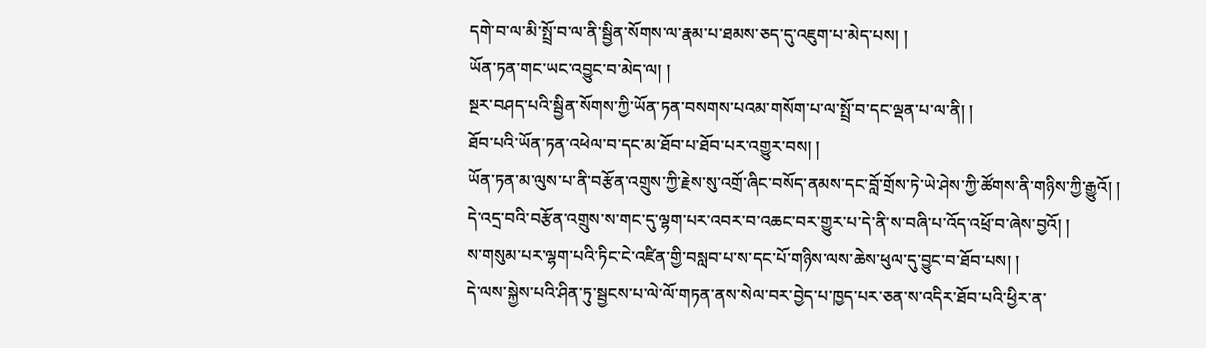དགེ་བ་ལ་མི་སྤྲོ་བ་ལ་ནི་སྦྱིན་སོགས་ལ་རྣམ་པ་ཐམས་ཅད་དུ་འཇུག་པ་མེད་པས། །
ཡོན་ཏན་གང་ཡང་འབྱུང་བ་མེད་ལ། །
སྔར་བཤད་པའི་སྦྱིན་སོགས་ཀྱི་ཡོན་ཏན་བསགས་པའམ་གསོག་པ་ལ་སྤྲོ་བ་དང་ལྡན་པ་ལ་ནི། །
ཐོབ་པའི་ཡོན་ཏན་འཕེལ་བ་དང་མ་ཐོབ་པ་ཐོབ་པར་འགྱུར་བས། །
ཡོན་ཏན་མ་ལུས་པ་ནི་བརྩོན་འགྲུས་ཀྱི་རྗེས་སུ་འགྲོ་ཞིང་བསོད་ནམས་དང་བློ་གྲོས་ཏེ་ཡེ་ཤེས་ཀྱི་ཚོགས་ནི་གཉིས་ཀྱི་རྒྱུའོ། །
དེ་འདྲ་བའི་བརྩོན་འགྲུས་ས་གང་དུ་ལྷག་པར་འབར་བ་འཆང་བར་གྱུར་པ་དེ་ནི་ས་བཞི་པ་འོད་འཕྲོ་བ་ཞེས་བྱའོ། །
ས་གསུམ་པར་ལྷག་པའི་ཏིང་ངེ་འཛིན་གྱི་བསླབ་པ་ས་དང་པོ་གཉིས་ལས་ཆེས་ཕུལ་དུ་བྱུང་བ་ཐོབ་པས། །
དེ་ལས་སྐྱེས་པའི་ཤིན་ཏུ་སྦྱངས་པ་ལེ་ལོ་གཏན་ནས་སེལ་བར་བྱེད་པ་ཁྱད་པར་ཅན་ས་འདིར་ཐོབ་པའི་ཕྱིར་ན་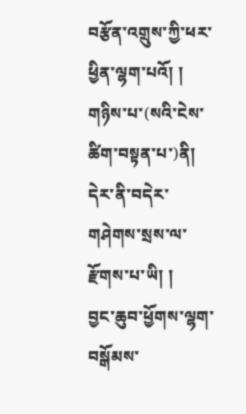བརྩོན་འགྲུས་ཀྱི་ཕར་ཕྱིན་ལྷག་པའོ། །
གཉིས་པ་(སའི་ངེས་ཚིག་བསྟན་པ་)ནི།
དེར་ནི་བདེར་གཤེགས་སྲས་ལ་རྫོགས་པ་ཡི། །
བྱང་ཆུབ་ཕྱོགས་ལྷག་བསྒོམས་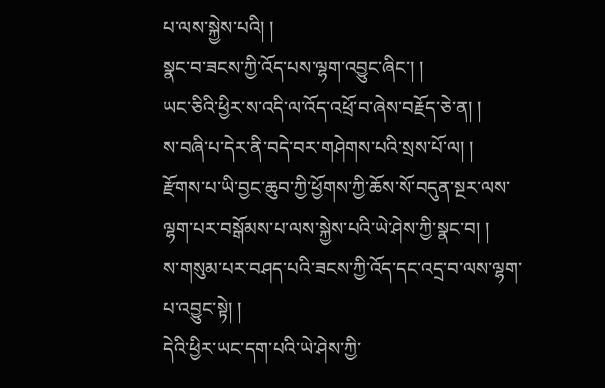པ་ལས་སྐྱེས་པའི། །
སྣང་བ་ཟངས་ཀྱི་འོད་པས་ལྷག་འབྱུང་ཞིང་། །
ཡང་ཅིའི་ཕྱིར་ས་འདི་ལ་འོད་འཕྲོ་བ་ཞེས་བརྗོད་ཅེ་ན། །
ས་བཞི་པ་དེར་ནི་བདེ་བར་གཤེགས་པའི་སྲས་པོ་ལ། །
རྫོགས་པ་ཡི་བྱང་ཆུབ་ཀྱི་ཕྱོགས་ཀྱི་ཆོས་སོ་བདུན་སྔར་ལས་ལྷག་པར་བསྒོམས་པ་ལས་སྐྱེས་པའི་ཡེ་ཤེས་ཀྱི་སྣང་བ། །
ས་གསུམ་པར་བཤད་པའི་ཟངས་ཀྱི་འོད་དང་འདྲ་བ་ལས་ལྷག་པ་འབྱུང་སྟེ། །
དེའི་ཕྱིར་ཡང་དག་པའི་ཡེ་ཤེས་ཀྱི་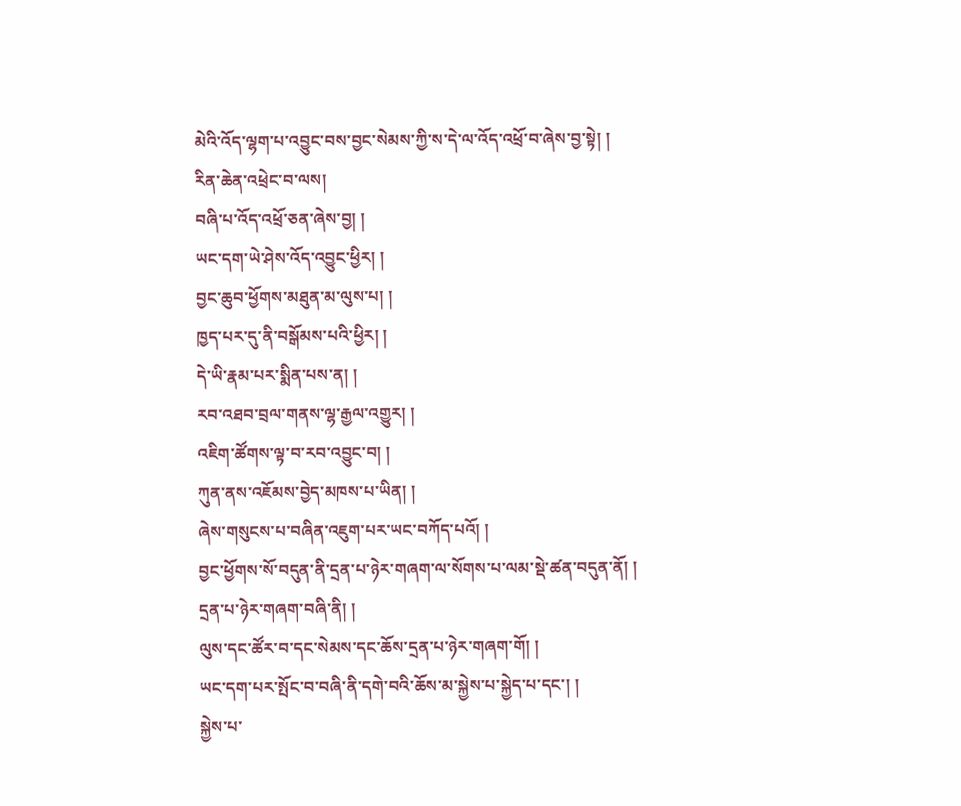མེའི་འོད་ལྷག་པ་འབྱུང་བས་བྱང་སེམས་ཀྱི་ས་དེ་ལ་འོད་འཕྲོ་བ་ཞེས་བྱ་སྟེ། །
རིན་ཆེན་འཕྲེང་བ་ལས།
བཞི་པ་འོད་འཕྲོ་ཅན་ཞེས་བྱ། །
ཡང་དག་ཡེ་ཤེས་འོད་འབྱུང་ཕྱིར། །
བྱང་ཆུབ་ཕྱོགས་མཐུན་མ་ལུས་པ། །
ཁྱད་པར་དུ་ནི་བསྒོམས་པའི་ཕྱིར། །
དེ་ཡི་རྣམ་པར་སྨིན་པས་ན། །
རབ་འཐབ་བྲལ་གནས་ལྷ་རྒྱལ་འགྱུར། །
འཇིག་ཚོགས་ལྟ་བ་རབ་འབྱུང་བ། །
ཀུན་ནས་འཇོམས་བྱེད་མཁས་པ་ཡིན། །
ཞེས་གསུངས་པ་བཞིན་འཇུག་པར་ཡང་བཀོད་པའོ། །
བྱང་ཕྱོགས་སོ་བདུན་ནི་དྲན་པ་ཉེར་གཞག་ལ་སོགས་པ་ལམ་སྡེ་ཚན་བདུན་ནོ། །
དྲན་པ་ཉེར་གཞག་བཞི་ནི། །
ལུས་དང་ཚོར་བ་དང་སེམས་དང་ཆོས་དྲན་པ་ཉེར་གཞག་གོ། །
ཡང་དག་པར་སྤོང་བ་བཞི་ནི་དགེ་བའི་ཆོས་མ་སྐྱེས་པ་སྐྱེད་པ་དང་། །
སྐྱེས་པ་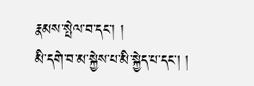རྣམས་སྤེལ་བ་དང་། །
མི་དགེ་བ་མ་སྐྱེས་པ་མི་སྐྱེད་པ་དང་། །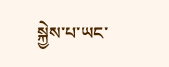སྐྱེས་པ་ཡང་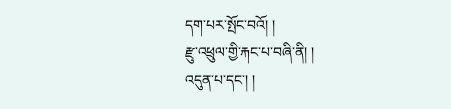དག་པར་སྤོང་བའོ། །
རྫུ་འཕྲུལ་གྱི་རྐང་པ་བཞི་ནི། །
འདུན་པ་དང་། །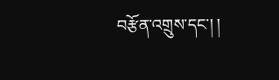བརྩོན་འགྲུས་དང་། །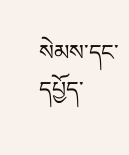སེམས་དང་དཔྱོད་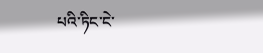པའི་ཏིང་ངེ་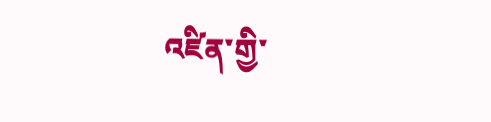འཛིན་གྱི་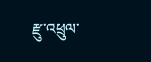རྫུ་འཕྲུལ་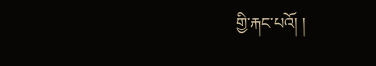གྱི་རྐང་པའོ། །